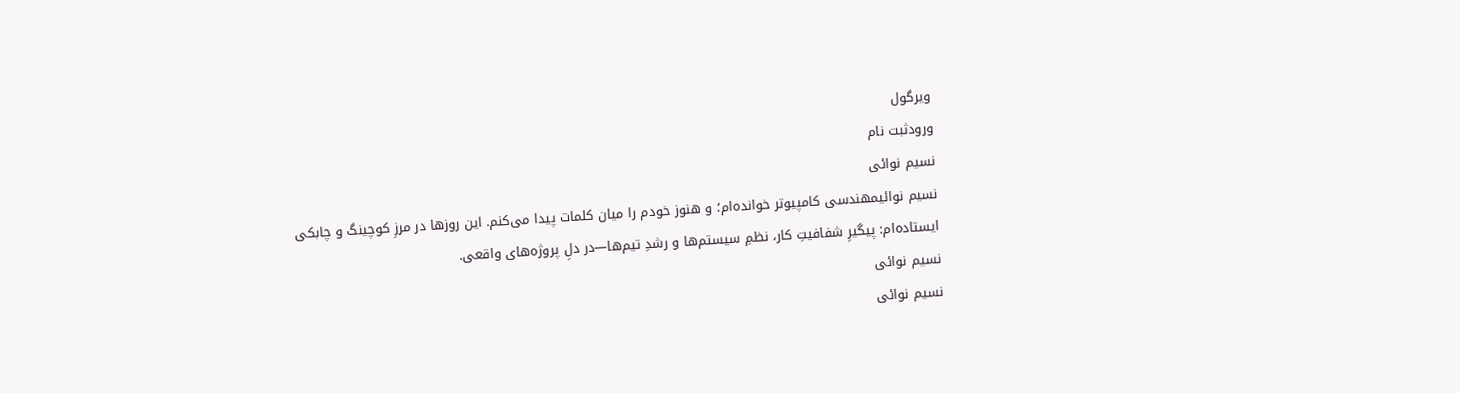ویرگول
ورودثبت نام
نسیم نوائی
نسیم نوائیمهندسی کامپیوتر خوانده‌ام؛ و هنوز خودم را میان کلمات پیدا می‌کنم. این روزها در مرزِ کوچینگ و چابکی ایستاده‌ام: پیگیرِ شفافیتِ کار، نظمِ سیستم‌ها و رشدِ تیم‌ها—در دلِ پروژه‌های واقعی.
نسیم نوائی
نسیم نوائی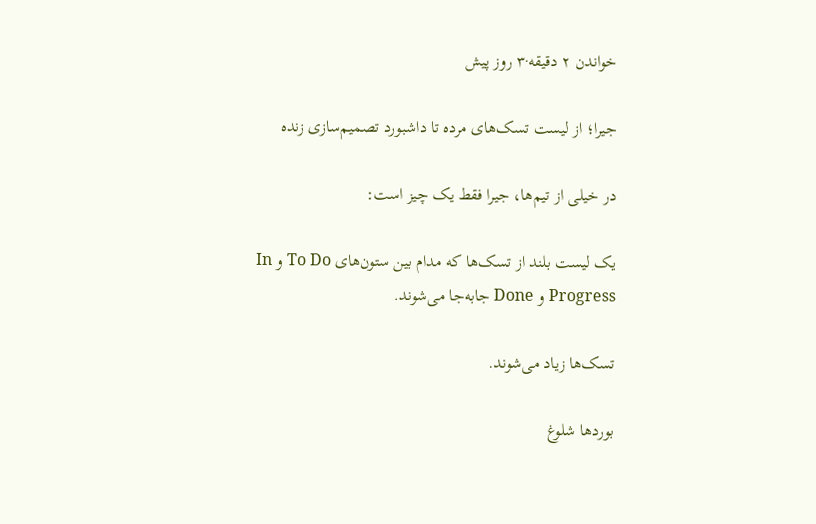خواندن ۲ دقیقه·۳ روز پیش

جیرا؛ از لیست تسک‌های مرده تا داشبورد تصمیم‌سازی زنده

در خیلی از تیم‌ها، جیرا فقط یک چیز است:

یک لیست بلند از تسک‌ها که مدام بین ستون‌های To Do و In Progress و Done جابه‌جا می‌شوند.

تسک‌ها زیاد می‌شوند.

بوردها شلوغ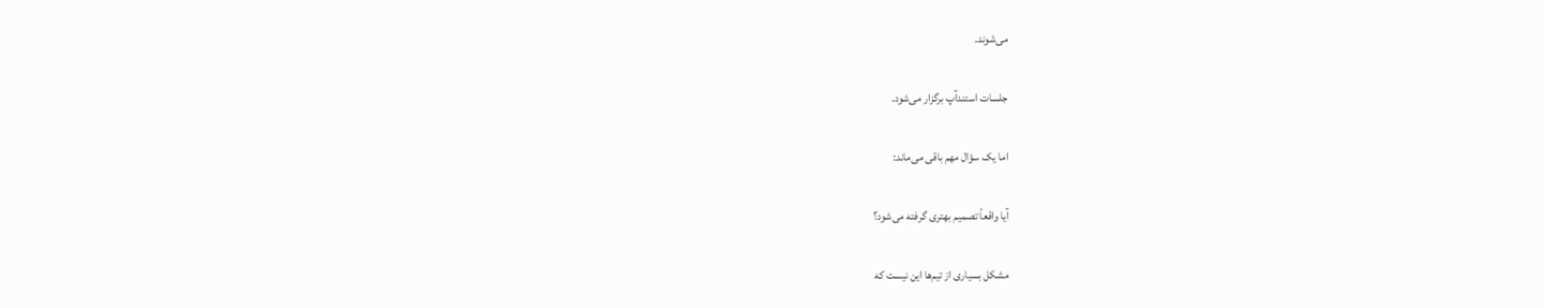می‌شوند.

جلسات استندآپ برگزار می‌شود.

اما یک سؤال مهم باقی می‌ماند:

آیا واقعاً تصمیم بهتری گرفته می‌شود؟

مشکل بسیاری از تیم‌ها این نیست که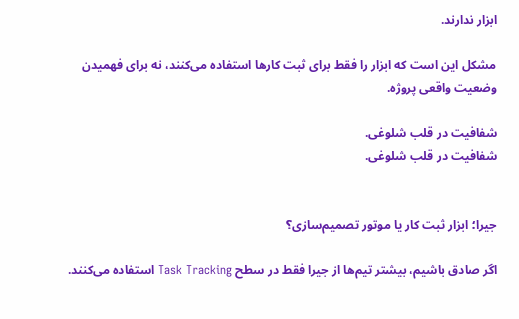ابزار ندارند.

مشکل این است که ابزار را فقط برای ثبت کارها استفاده می‌کنند، نه برای فهمیدن وضعیت واقعی پروژه.

شفافیت در قلب شلوغی.
شفافیت در قلب شلوغی.


جیرا؛ ابزار ثبت کار یا موتور تصمیم‌سازی؟

اگر صادق باشیم، بیشتر تیم‌ها از جیرا فقط در سطح Task Tracking استفاده می‌کنند.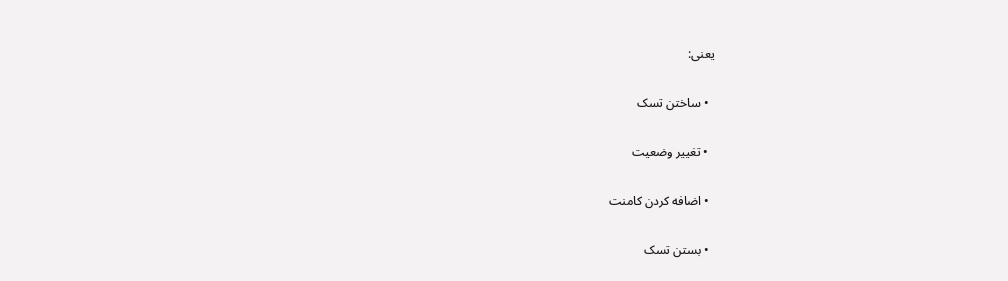یعنی:

  • ساختن تسک

  • تغییر وضعیت

  • اضافه کردن کامنت

  • بستن تسک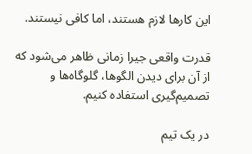این کارها لازم هستند، اما کافی نیستند.

قدرت واقعی جیرا زمانی ظاهر می‌شود که از آن برای دیدن الگوها، گلوگاه‌ها و تصمیم‌گیری استفاده کنیم.

در یک تیم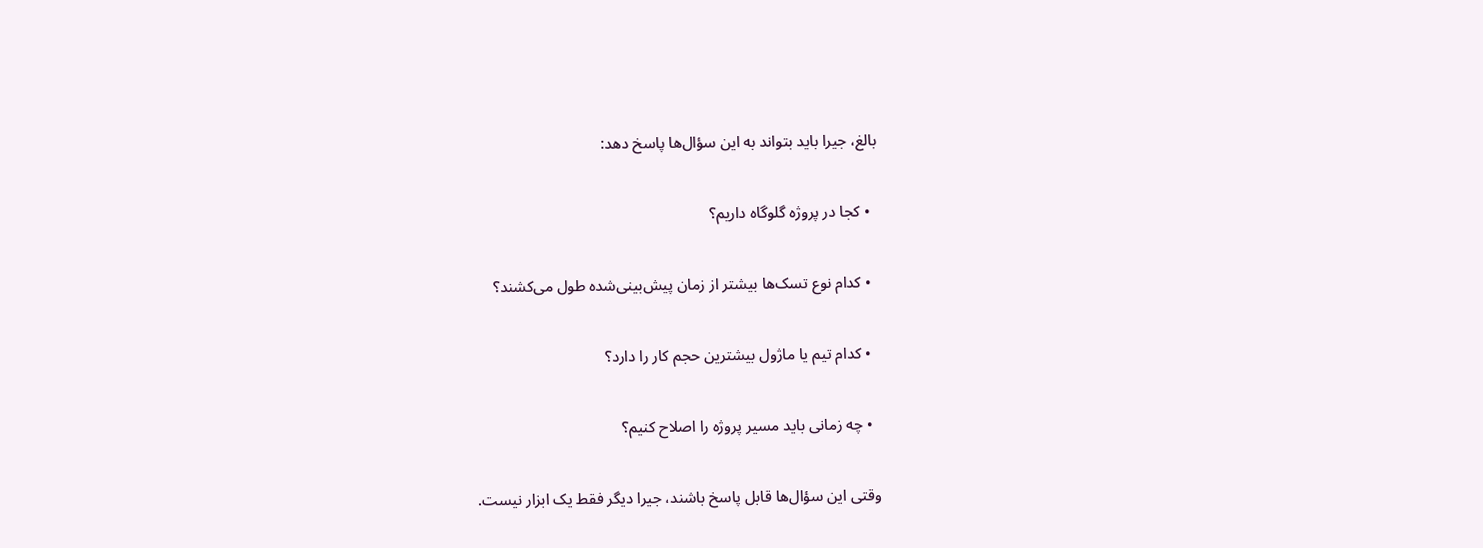بالغ، جیرا باید بتواند به این سؤال‌ها پاسخ دهد:

  • کجا در پروژه گلوگاه داریم؟

  • کدام نوع تسک‌ها بیشتر از زمان پیش‌بینی‌شده طول می‌کشند؟

  • کدام تیم یا ماژول بیشترین حجم کار را دارد؟

  • چه زمانی باید مسیر پروژه را اصلاح کنیم؟

وقتی این سؤال‌ها قابل پاسخ باشند، جیرا دیگر فقط یک ابزار نیست.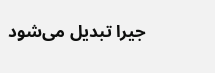جیرا تبدیل می‌شود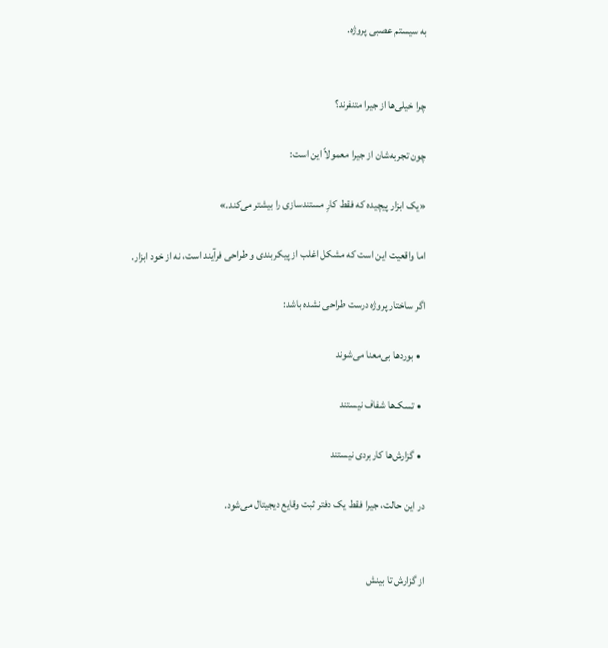به سیستم عصبی پروژه.


چرا خیلی‌ها از جیرا متنفرند؟

چون تجربه‌شان از جیرا معمولاً این است:

«یک ابزار پیچیده که فقط کارِ مستندسازی را بیشتر می‌کند.»

اما واقعیت این است که مشکل اغلب از پیکربندی و طراحی فرآیند است، نه از خود ابزار.

اگر ساختار پروژه درست طراحی نشده باشد:

  • بوردها بی‌معنا می‌شوند

  • تسک‌ها شفاف نیستند

  • گزارش‌ها کاربردی نیستند

در این حالت، جیرا فقط یک دفتر ثبت وقایع دیجیتال می‌شود.


از گزارش تا بینش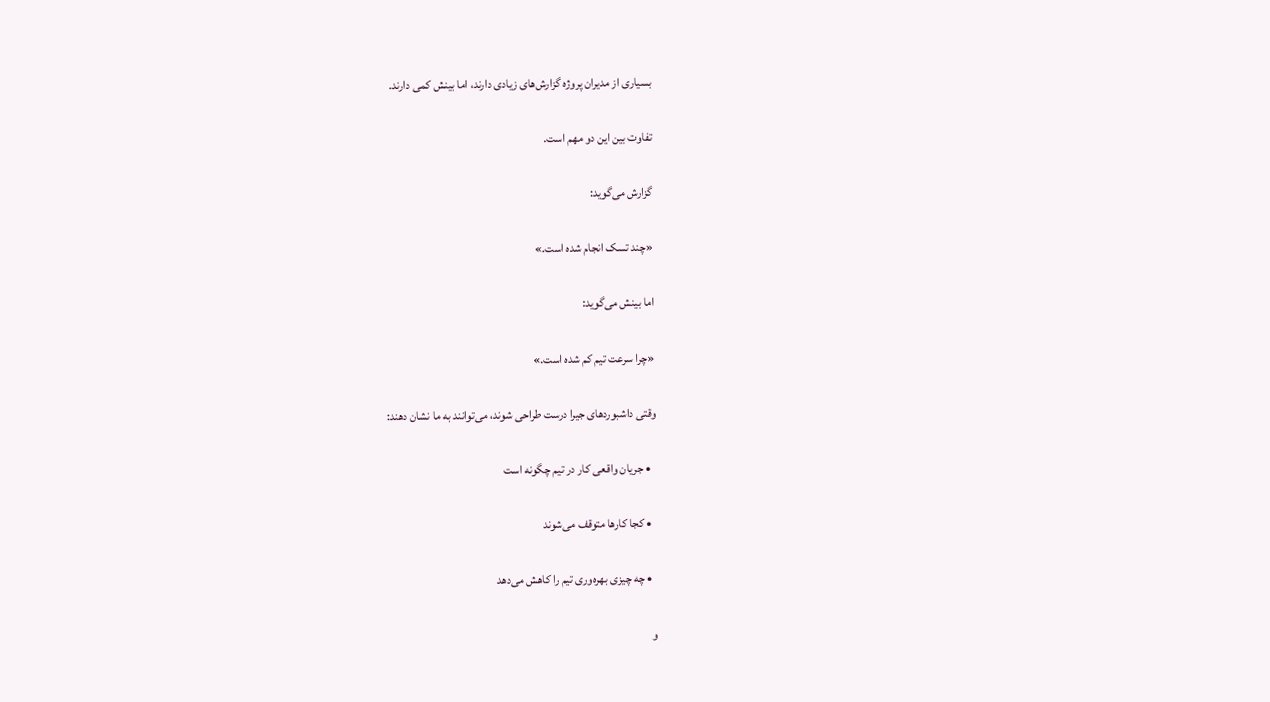بسیاری از مدیران پروژه گزارش‌های زیادی دارند، اما بینش کمی دارند.

تفاوت بین این دو مهم است.

گزارش می‌گوید:

«چند تسک انجام شده است.»

اما بینش می‌گوید:

«چرا سرعت تیم کم شده است.»

وقتی داشبوردهای جیرا درست طراحی شوند، می‌توانند به ما نشان دهند:

  • جریان واقعی کار در تیم چگونه است

  • کجا کارها متوقف می‌شوند

  • چه چیزی بهره‌وری تیم را کاهش می‌دهد

و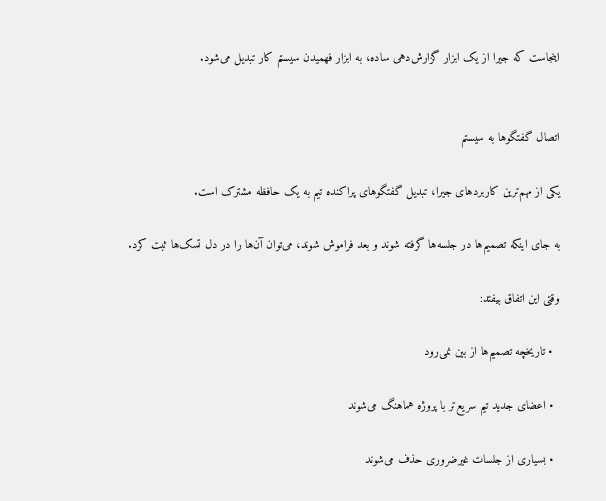اینجاست که جیرا از یک ابزار گزارش‌دهی ساده، به ابزار فهمیدن سیستم کار تبدیل می‌شود.


اتصال گفتگوها به سیستم

یکی از مهم‌ترین کاربردهای جیرا، تبدیل گفتگوهای پراکنده تیم به یک حافظه مشترک است.

به جای اینکه تصمیم‌ها در جلسه‌ها گرفته شوند و بعد فراموش شوند، می‌توان آن‌ها را در دل تسک‌ها ثبت کرد.

وقتی این اتفاق بیفتد:

  • تاریخچه تصمیم‌ها از بین نمی‌رود

  • اعضای جدید تیم سریع‌تر با پروژه هماهنگ می‌شوند

  • بسیاری از جلسات غیرضروری حذف می‌شوند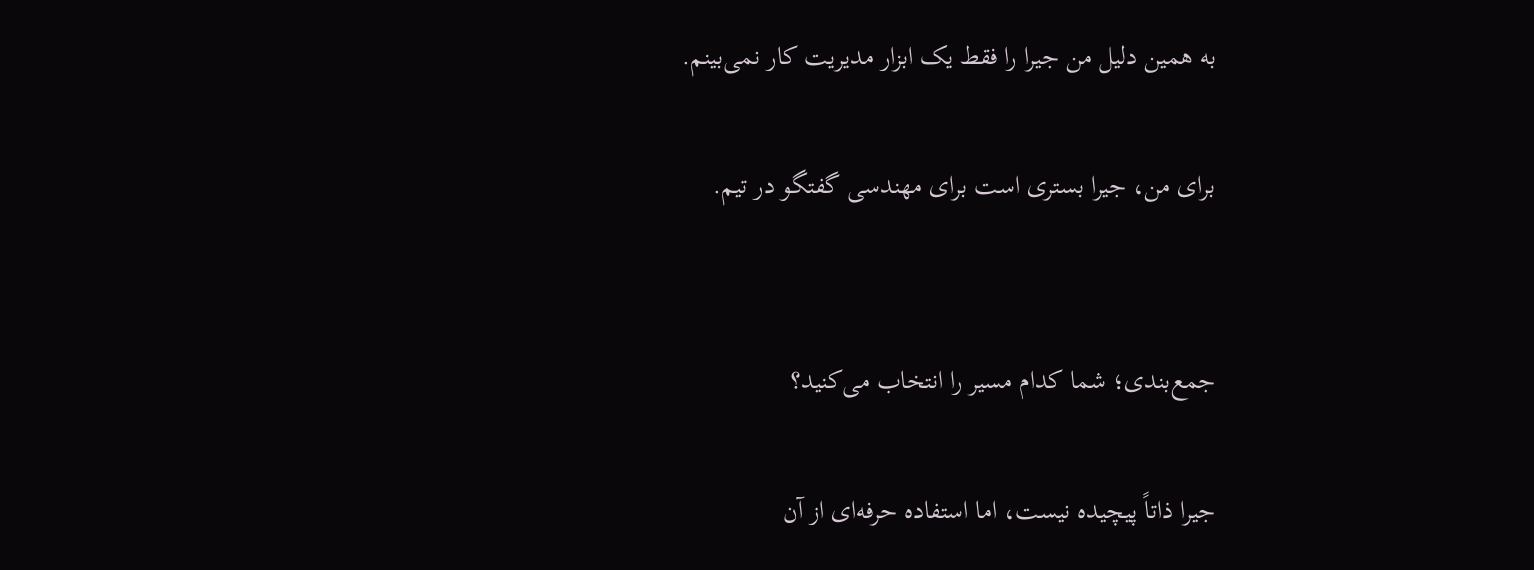به همین دلیل من جیرا را فقط یک ابزار مدیریت کار نمی‌بینم.

برای من، جیرا بستری است برای مهندسی گفتگو در تیم.


جمع‌بندی؛ شما کدام مسیر را انتخاب می‌کنید؟

جیرا ذاتاً پیچیده نیست، اما استفاده حرفه‌ای از آن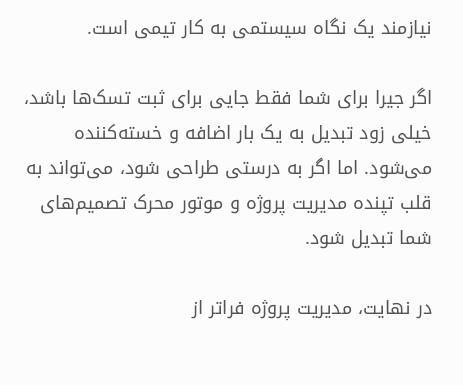نیازمند یک نگاه سیستمی به کار تیمی است.

اگر جیرا برای شما فقط جایی برای ثبت تسک‌ها باشد، خیلی زود تبدیل به یک بار اضافه و خسته‌کننده می‌شود. اما اگر به درستی طراحی شود، می‌تواند به قلب تپنده مدیریت پروژه و موتور محرک تصمیم‌های شما تبدیل شود.

در نهایت، مدیریت پروژه فراتر از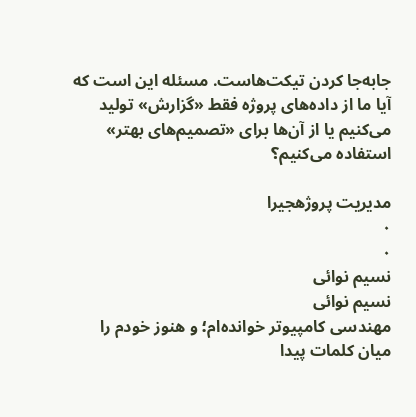جابه‌جا کردن تیکت‌هاست. مسئله این است که آیا ما از داده‌های پروژه فقط «گزارش» تولید می‌کنیم یا از آن‌ها برای «تصمیم‌های بهتر» استفاده می‌کنیم؟

مدیریت پروژهجیرا
۰
۰
نسیم نوائی
نسیم نوائی
مهندسی کامپیوتر خوانده‌ام؛ و هنوز خودم را میان کلمات پیدا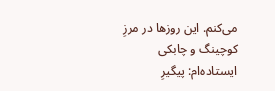می‌کنم. این روزها در مرزِ کوچینگ و چابکی ایستاده‌ام: پیگیرِ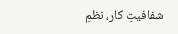شفافیتِ کار، نظمِ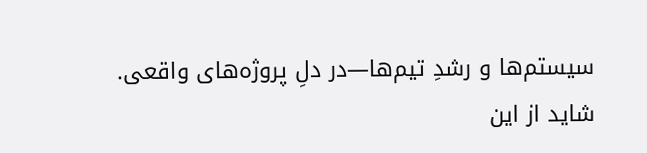سیستم‌ها و رشدِ تیم‌ها—در دلِ پروژه‌های واقعی.
شاید از این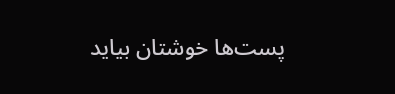پست‌ها خوشتان بیاید